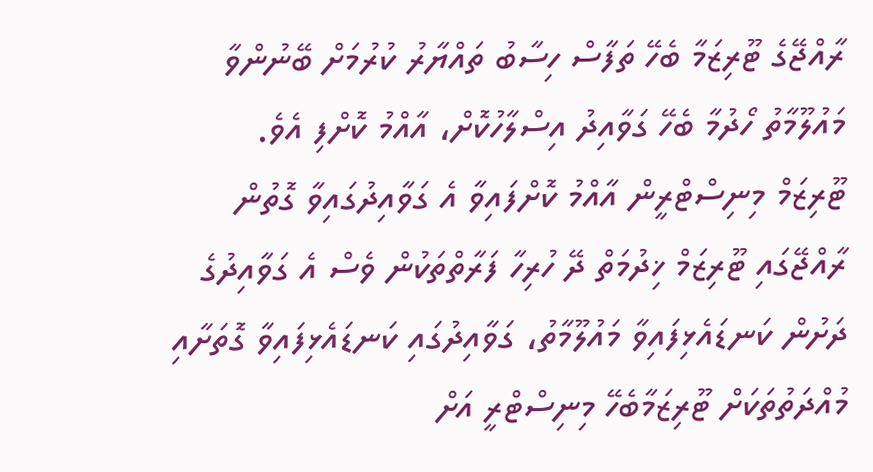ރާއްޖޭގެ ޓޫރިޒަމާ ބެހޭ ތަފާސް ހިސާބު ތައްޔާރު ކުރުމަށް ބޭނުންވާ މައުލޫމާތު ހޯދުމާ ބެހޭ ގަވާއިދު އިސްލާހުކޮށް، އާއްމު ކޮށްފި އެވެ.
ޓޫރިޒަމް މިނިސްޓްރީން އާއްމު ކޮށްފައިވާ އެ ގަވާއިދުގައިވާ ގޮތުން ރާއްޖޭގައި ޓޫރިޒަމް ޚިދުމަތް ދޭ ހުރިހާ ފަރާތްތަކުން ވެސް އެ ގަވާއިދުގެ ދަށުން ކަނޑައެޅިފައިވާ މައުލޫމާތު، ގަވާއިދުގައި ކަނޑައެޅިފައިވާ ގޮތަށާއި މުއްދަތުތަކަށް ޓޫރިޒަމާބެހޭ މިނިސްޓްރީ އަށް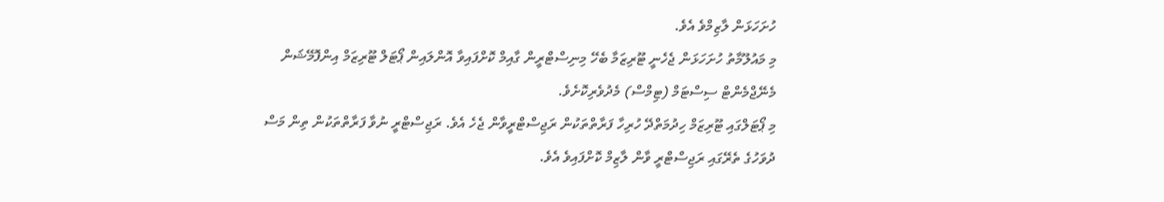ހުށަހަޅަން ލާޒިމްވެ އެވެ.
މި މައުލޫމާތު ހުށަހަޅަން ޖެހެނީ ޓޫރިޒަމާ ބެހޭ މިނިސްޓްރީން ގާއިމް ކޮށްފައިވާ އޮންލައިން ޕޯޓަލް ޓޫރިޒަމް އިންފޮމޭޝަން މެނޭޖްމެންޓް ސިސްޓަމް (ޓިމްސް) މެދުވެރިކޮށެވެ.
މި ޕޯޓަލްގައި ޓޫރިޒަމް ހިދުމަތްދޭ ހުރިހާ ފަރާތްތަކުން ރަޖިސްޓްރީވާން ޖެހެ އެވެ. ރަޖިސްޓްރީ ނުވާ ފަރާތްތަކުން ތިން މަސް ދުވަހުގެ ތެރޭގައި ރަޖިސްޓްރީ ވާން ލާޒިމް ކޮށްފައިވެ އެވެ.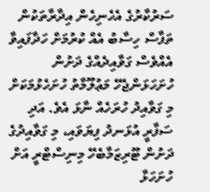ސަރުކާރުގެ އެހެނިހެން އިދާރާތަކުން ތަފާސް ހިސާބު އެއް ކުރުމަށް ހަދާފައިވާ އެއްވެސް ގަވާއިދެއްގެ ދަށުން ހުށަހަޅަންޖެހޭ މަޢުލޫމާތު ހުށަހެޅުމަކަށް މި ގަވާއިދު ހުރަހެއް ނާޅަ އެވެ. އަދި ސަފާރީ އުޅަނދު ފިޔަވައި، މި ގަވާއިދުގެ ދަށުން ޓޫރިޒަމާބެހޭ މިނިސްޓްރީ އަށް ހުށަހަޅާ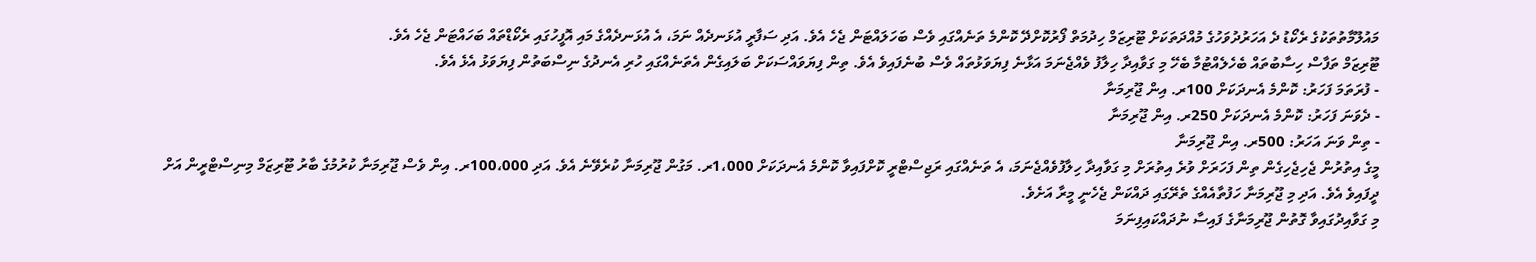މައުލޫމާތުތަކުގެ ރެކޯޑު ދެ އަހަރުދުވަހުގެ މުއްދަތަކަށް ޓޫރިޒަމް ހިދުމަތް ފޯރުކޮށްދޭ ކޮންމެ ތަނެއްގައި ވެސް ބަހަލައްޓަން ޖެހެ އެވެ. އަދި ސަފާރީ އުޅަނދެއް ނަމަ، އެ އުޅަނދެއްގެ މައި އޮފީހުގައި ރެކޯޑްތައް ބަހައްޓަން ޖެހެ އެވެ.
ޓޫރިޒަމް ތަފާސް ހިސާބުތައް ބެހެލެއްޓުމާ ބެހޭ މި ގަވާއިދާ ހިލާފު ވެއްޖެނަމަ އަޅާނެ ފިޔަވަޅުތައް ވެސް ބުނެފައިވެ އެވެ. ތިން ފިޔަވައްސަކަށް ބަލައިގެން އެތަނެއްގައި ހުރި އެނދުގެ ނިސްބަތުން ފިޔަވަޅު އެޅެ އެވެ.
- ފުރަތަމަ ފަހަރު: ކޮންމެ އެނދަކަށް 100ރ. އިން ޖޫރިމަނާ
- ދެވަނަ ފަހަރު: ކޮންމެ އެނދަކަށް 250ރ. އިން ޖޫރިމަނާ
- ތިން ވަނަ އަހަރު: 500ރ. އިން ޖޫރިމަނާ
މީގެ އިތުރުން ޖެހިޖެހިގެން ތިން ފަހަރަށް ވުރެ އިތުރަށް މި ގަވާއިދާ ހިލާފުވެއްޖެނަމަ، އެ ތަނެއްގައި ރަޖިސްޓްރީ ކޮށްފައިވާ ކޮންމެ އެނދަކަށް 1،000ރ. މަގުން ޖޫރިމަނާ ކުރެވޭނެ އެވެ. އަދި 100،000ރ. އިން ވެސް ޖޫރިމަނާ ކުރުމުގެ ބާރު ޓޫރިޒަމް މިނިސްޓްރީން އަށް ދީފައިވެ އެވެ. އަދި މި ޖޫރިމަނާ ހަފުތާއެއްގެ ތެރޭގައި ދައްކަން ޖެހެނީ މީރާ އަށެވެ.
މި ގަވާއިދުގައިވާ ގޮތުން ޖޫރިމަނާގެ ފައިސާ ނުދައްކައިފިނަމަ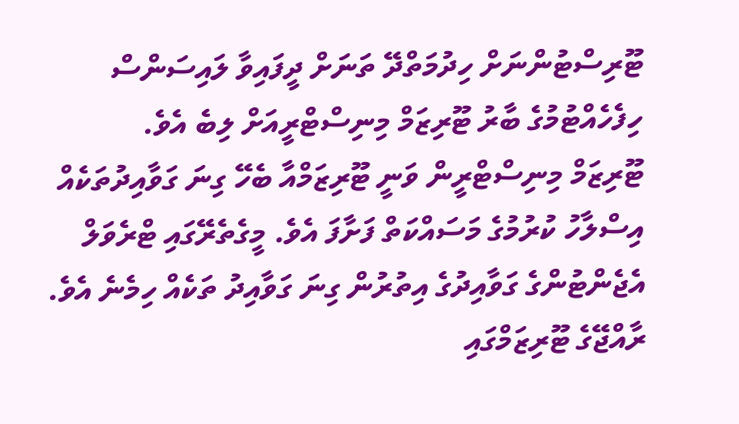ޓޫރިސްޓުންނަށް ހިދުމަތްދޭ ތަނަށް ދީފައިވާ ލައިސަންސް ހިފެހެއްޓުމުގެ ބާރު ޓޫރިޒަމް މިނިސްޓްރީއަށް ލިބެ އެވެ.
ޓޫރިޒަމް މިނިސްޓްރީން ވަނީ ޓޫރިޒަމްއާ ބެހޭ ގިނަ ގަވާއިދުތަކެއް އިސްލާހު ކުރުމުގެ މަސައްކަތް ފަށާފަ އެވެ. މީގެތެރޭގައި ޓްރެވަލް އެޖެންޓުންގެ ގަވާއިދުގެ އިތުރުން ގިނަ ގަވާއިދު ތަކެއް ހިމެނެ އެވެ. ރާއްޖޭގެ ޓޫރިޒަމްގައި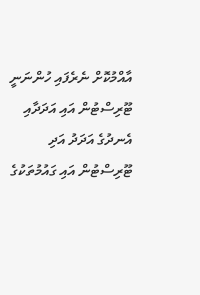އާއްމުކޮށް ނެރެފައި ހުންނަނީ ޓޫރިސްޓުން އައި އަދަދާއި އެނދުގެ އަދަދު އަދި ޓޫރިސްޓުން އައި ގައުމުތަކުގެ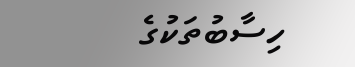ހިސާބުތަކުގެ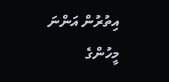އިތުރުން އަންނަ މީހުންގެ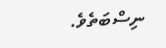ނިސްބަތެވެ.